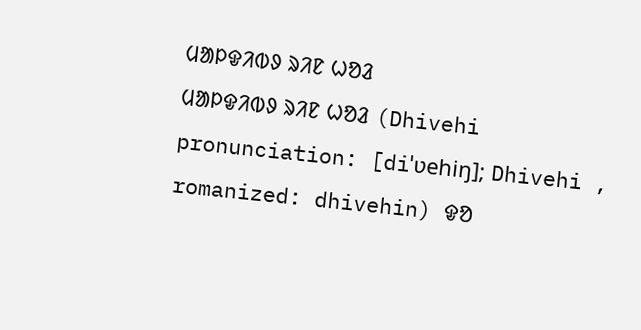ᱢᱟᱞᱫᱤᱵᱽ ᱨᱤᱱ ᱦᱚᱲ
ᱢᱟᱞᱫᱤᱵᱽ ᱨᱤᱱ ᱦᱚᱲ (Dhivehi pronunciation: [diˈʋehiŋ]; Dhivehi , romanized: dhivehin) ᱫᱚ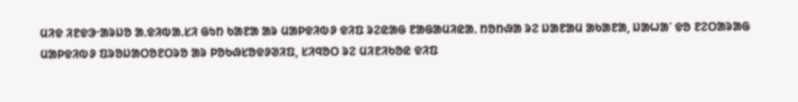ᱢᱤᱫ ᱤᱱᱫᱳᱼᱟᱨᱡᱚ ᱟᱹᱫᱤᱵᱟᱹᱥᱤ ᱜᱩᱴ ᱠᱟᱱᱟ ᱟᱨ ᱢᱟᱞᱫᱤᱵᱽ ᱫᱤᱯ ᱨᱮᱭᱟᱜ ᱱᱟᱜᱟᱢᱤᱭᱟᱹ ᱴᱚᱴᱷᱟ ᱨᱮ ᱡᱟᱱᱟᱢ ᱟᱠᱟᱱᱟ, ᱡᱟᱦᱟᱸ ᱫᱚ ᱱᱮᱛᱟᱨᱟᱜ ᱢᱟᱞᱫᱤᱵᱽ ᱯᱨᱚᱡᱟᱛᱚᱱᱛᱨᱚ ᱟᱨ ᱞᱚᱠᱷᱥᱚᱫᱽᱣᱤᱯ, ᱥᱤᱧᱚᱛ ᱨᱮ ᱢᱤᱱᱤᱠᱚᱭ ᱫᱤᱯ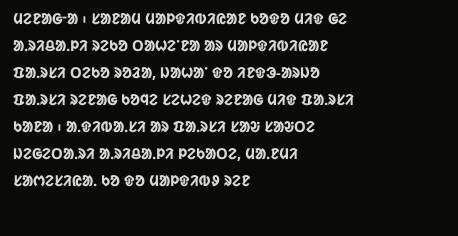ᱢᱮᱱᱟᱜᱼᱟ ᱾ ᱥᱟᱱᱟᱢ ᱢᱟᱞᱫᱤᱵᱤᱭᱟᱱ ᱠᱚᱫᱚ ᱢᱤᱫ ᱜᱮ ᱟᱹᱨᱤᱪᱟᱹᱞᱤ ᱨᱮᱠᱚ ᱛᱟᱦᱮᱸᱱᱟ ᱟᱨ ᱢᱟᱞᱫᱤᱵᱤᱭᱟᱱ ᱯᱟᱹᱨᱥᱤ ᱛᱮᱠᱚ ᱨᱚᱲᱟ, ᱡᱟᱦᱟᱸ ᱫᱚ ᱤᱱᱫᱳ-ᱟᱨᱡᱚ ᱯᱟᱹᱨᱥᱤ ᱨᱮᱱᱟᱜ ᱠᱚᱧᱮ ᱥᱮᱦᱮᱫ ᱨᱮᱱᱟᱜ ᱢᱤᱫ ᱯᱟᱹᱨᱥᱤ ᱠᱟᱱᱟ ᱾ ᱟᱹᱫᱤᱵᱟᱹᱥᱤ ᱟᱨ ᱯᱟᱹᱨᱥᱤ ᱥᱟᱶ ᱥᱟᱶᱛᱮ ᱡᱮᱜᱮᱛᱟᱹᱨᱤ ᱟᱹᱨᱤᱪᱟᱹᱞᱤ ᱞᱮᱠᱟᱛᱮ, ᱢᱟᱹᱱᱢᱤ ᱥᱟᱬᱮᱥᱤᱭᱟᱹ ᱠᱚ ᱫᱚ ᱢᱟᱞᱫᱤᱵᱽ ᱨᱮᱱ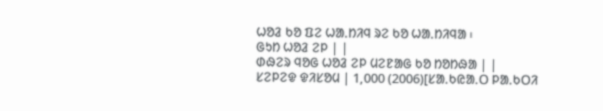ᱦᱚᱲ ᱠᱚ ᱯᱮ ᱦᱟᱹᱴᱤᱧ ᱨᱮ ᱠᱚ ᱦᱟᱹᱴᱤᱧᱟ ᱾
ᱜᱩᱴ ᱦᱚᱲ ᱮᱞ | |
ᱰᱷᱮᱨ ᱧᱚᱜ ᱦᱚᱲ ᱮᱞ ᱢᱮᱱᱟᱜ ᱠᱚ ᱴᱚᱴᱷᱟ | |
ᱥᱮᱞᱮᱫ ᱫᱤᱥᱚᱢ | 1,000 (2006)[ᱥᱟᱹᱠᱭᱟᱹᱛ ᱞᱟᱹᱠᱛᱤ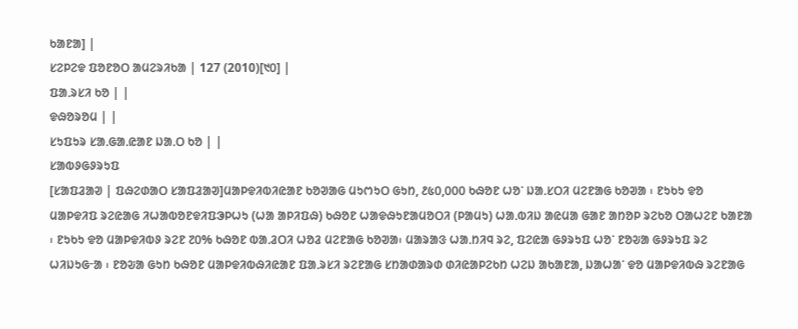ᱠᱟᱱᱟ] |
ᱥᱮᱞᱮᱫ ᱯᱚᱱᱚᱛ ᱟᱢᱮᱨᱤᱠᱟ | 127 (2010)[᱑᱐] |
ᱯᱟᱹᱨᱥᱤ ᱠᱚ | |
ᱫᱷᱚᱨᱚᱢ | |
ᱥᱩᱯᱩᱨ ᱥᱟᱹᱜᱟᱹᱭᱟᱱ ᱡᱟᱹᱛ ᱠᱚ | |
ᱥᱟᱵᱽᱜᱽᱨᱩᱯ
[ᱥᱟᱯᱲᱟᱣ | ᱯᱷᱮᱰᱟᱛ ᱥᱟᱯᱲᱟᱣ]ᱢᱟᱞᱫᱤᱵᱤᱭᱟᱱ ᱠᱚᱣᱟᱜ ᱢᱩᱬᱩᱛ ᱜᱩᱴ, ᱒᱕᱐,᱐᱐᱐ ᱠᱷᱚᱱ ᱦᱚᱸ ᱡᱟᱹᱥᱛᱤ ᱢᱮᱱᱟᱜ ᱠᱚᱣᱟ ᱾ ᱱᱩᱠᱩ ᱫᱚ ᱢᱟᱞᱫᱤᱯ ᱨᱮᱭᱟᱜ ᱤᱦᱟᱵᱚᱱᱫᱤᱯᱳᱞᱦᱩ (ᱦᱟ ᱟᱞᱤᱯᱷ) ᱠᱷᱚᱱ ᱦᱟᱫᱷᱩᱱᱟᱢᱚᱛᱤ (ᱞᱟᱢᱩ) ᱦᱟᱹᱵᱤᱡ ᱟᱭᱢᱟ ᱜᱟᱱ ᱟᱴᱚᱞ ᱨᱮᱠᱚ ᱛᱟᱦᱮᱱ ᱠᱟᱱᱟ ᱾ ᱱᱩᱠᱩ ᱫᱚ ᱢᱟᱞᱫᱤᱵᱽ ᱨᱮᱱ ᱗᱐% ᱠᱷᱚᱱ ᱵᱟᱹᱲᱛᱤ ᱦᱚᱲ ᱢᱮᱱᱟᱜ ᱠᱚᱣᱟ᱾ ᱢᱟᱨᱟᱝ ᱦᱟᱹᱴᱤᱧ ᱨᱮ, ᱯᱮᱭᱟ ᱜᱽᱨᱩᱯ ᱦᱚᱸ ᱱᱚᱶᱟ ᱜᱽᱨᱩᱯ ᱨᱮ ᱦᱤᱡᱩᱜᱼᱟ ᱾ ᱱᱚᱶᱟ ᱜᱩᱴ ᱠᱷᱚᱱ ᱢᱟᱞᱫᱤᱵᱷᱤᱭᱟᱱ ᱯᱟᱹᱨᱥᱤ ᱨᱮᱱᱟᱜ ᱥᱴᱟᱰᱟᱨᱰ ᱰᱤᱭᱟᱞᱮᱠᱴ ᱦᱮᱡ ᱟᱠᱟᱱᱟ, ᱡᱟᱦᱟᱸ ᱫᱚ ᱢᱟᱞᱫᱤᱵᱷ ᱨᱮᱱᱟᱜ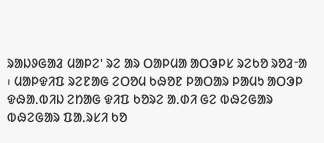ᱨᱟᱡᱽᱜᱟᱲ ᱢᱟᱞᱮ' ᱨᱮ ᱟᱨ ᱛᱟᱞᱢᱟ ᱟᱛᱳᱞᱥ ᱨᱮᱠᱚ ᱨᱚᱲᱼᱟ ᱾ ᱢᱟᱞᱫᱤᱯ ᱨᱮᱱᱟᱜ ᱮᱛᱚᱢ ᱠᱷᱚᱱ ᱞᱟᱛᱟᱨ ᱞᱟᱢᱩ ᱟᱛᱳᱞ ᱫᱷᱟᱹᱵᱤᱡ ᱮᱴᱟᱜ ᱫᱤᱯ ᱠᱚᱨᱮ ᱟᱹᱰᱤ ᱜᱮ ᱵᱷᱮᱜᱟᱨ ᱵᱷᱮᱜᱟᱨ ᱯᱟᱹᱨᱥᱤ ᱠᱚ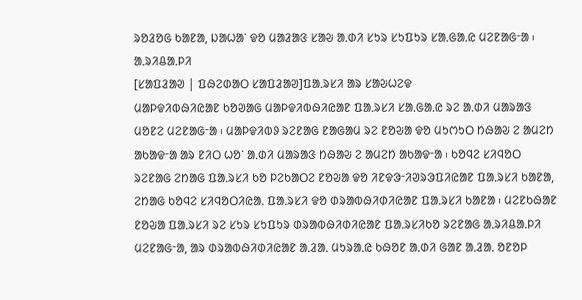ᱨᱚᱲᱚᱜ ᱠᱟᱱᱟ, ᱡᱟᱦᱟᱸ ᱫᱚ ᱢᱟᱲᱟᱝ ᱥᱟᱶ ᱟᱹᱰᱤ ᱥᱩᱨ ᱥᱩᱯᱩᱨ ᱥᱟᱹᱜᱟᱹᱭ ᱢᱮᱱᱟᱜᱼᱟ ᱾
ᱟᱹᱨᱤᱪᱟᱹᱞᱤ
[ᱥᱟᱯᱲᱟᱣ | ᱯᱷᱮᱰᱟᱛ ᱥᱟᱯᱲᱟᱣ]ᱯᱟᱹᱨᱥᱤ ᱟᱨ ᱥᱟᱶᱦᱮᱫ
ᱢᱟᱞᱫᱤᱵᱷᱤᱭᱟᱱ ᱠᱚᱣᱟᱜ ᱢᱟᱞᱫᱤᱵᱷᱤᱭᱟᱱ ᱯᱟᱹᱨᱥᱤ ᱥᱟᱹᱜᱟᱹᱭ ᱨᱮ ᱟᱹᱰᱤ ᱢᱟᱨᱟᱝ ᱢᱚᱱᱮ ᱢᱮᱱᱟᱜᱼᱟ ᱾ ᱢᱟᱞᱫᱤᱵᱽ ᱨᱮᱱᱟᱜ ᱱᱟᱜᱟᱢ ᱨᱮ ᱱᱚᱶᱟ ᱫᱚ ᱢᱩᱬᱩᱛ ᱴᱷᱟᱶ ᱮ ᱟᱢᱮᱴ ᱟᱠᱟᱫᱼᱟ ᱟᱨ ᱱᱤᱛ ᱦᱚᱸ ᱟᱹᱰᱤ ᱢᱟᱨᱟᱝ ᱴᱷᱟᱶ ᱮ ᱟᱢᱮᱴ ᱟᱠᱟᱫᱼᱟ ᱾ ᱠᱚᱧᱮ ᱥᱤᱧᱚᱛ ᱨᱮᱱᱟᱜ ᱮᱴᱟᱜ ᱯᱟᱹᱨᱥᱤ ᱠᱚ ᱞᱮᱠᱟᱛᱮ ᱱᱚᱶᱟ ᱫᱚ ᱤᱱᱫᱳᱼᱤᱣᱨᱳᱯᱤᱭᱟᱱ ᱯᱟᱹᱨᱥᱤ ᱠᱟᱱᱟ, ᱮᱴᱟᱜ ᱠᱚᱧᱮ ᱥᱤᱧᱚᱛᱤᱭᱟᱹ ᱯᱟᱹᱨᱥᱤ ᱫᱚ ᱰᱨᱟᱵᱷᱤᱰᱤᱭᱟᱱ ᱯᱟᱹᱨᱥᱤ ᱠᱟᱱᱟ ᱾ ᱢᱮᱱᱠᱷᱟᱱ ᱱᱚᱶᱟ ᱯᱟᱹᱨᱥᱤ ᱨᱮ ᱥᱩᱨ ᱥᱩᱯᱩᱨ ᱰᱨᱟᱵᱷᱤᱰᱤᱭᱟᱱ ᱯᱟᱹᱨᱥᱤᱠᱚ ᱨᱮᱱᱟᱜ ᱟᱹᱨᱤᱪᱟᱹᱞᱤ ᱢᱮᱱᱟᱜᱼᱟ, ᱟᱨ ᱰᱨᱟᱵᱷᱤᱰᱤᱭᱟᱱ ᱟᱹᱲᱟᱹ ᱢᱩᱨᱟᱹᱭ ᱠᱷᱚᱱ ᱟᱹᱰᱤ ᱜᱟᱱ ᱟᱹᱲᱟᱹ ᱚᱱᱚᱞ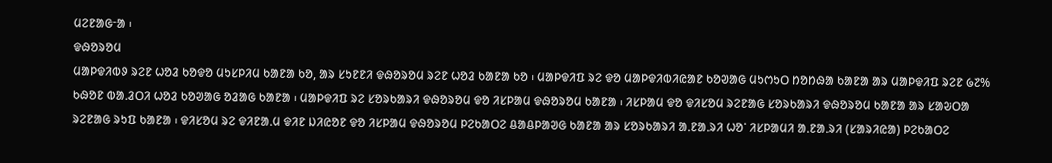ᱢᱮᱱᱟᱜᱼᱟ ᱾
ᱫᱷᱚᱨᱚᱢ
ᱢᱟᱞᱫᱤᱵᱽ ᱨᱮᱱ ᱦᱚᱲ ᱠᱚᱫᱚ ᱢᱩᱥᱞᱤᱢ ᱠᱟᱱᱟ ᱠᱚ, ᱟᱨ ᱥᱩᱱᱱᱤ ᱫᱷᱚᱨᱚᱢ ᱨᱮᱱ ᱦᱚᱲ ᱠᱟᱱᱟ ᱠᱚ ᱾ ᱢᱟᱞᱫᱤᱯ ᱨᱮ ᱫᱚ ᱢᱟᱞᱫᱤᱵᱤᱭᱟᱱ ᱠᱚᱣᱟᱜ ᱢᱩᱬᱩᱛ ᱴᱚᱴᱷᱟ ᱠᱟᱱᱟ ᱟᱨ ᱢᱟᱞᱫᱤᱯ ᱨᱮᱱ ᱙᱗% ᱠᱷᱚᱱ ᱵᱟᱹᱲᱛᱤ ᱦᱚᱲ ᱠᱚᱣᱟᱜ ᱚᱲᱟᱜ ᱠᱟᱱᱟ ᱾ ᱢᱟᱞᱫᱤᱯ ᱨᱮ ᱥᱚᱨᱠᱟᱨᱤ ᱫᱷᱚᱨᱚᱢ ᱫᱚ ᱤᱥᱞᱟᱢ ᱫᱷᱚᱨᱚᱢ ᱠᱟᱱᱟ ᱾ ᱤᱥᱞᱟᱢ ᱫᱚ ᱫᱤᱥᱚᱢ ᱨᱮᱱᱟᱜ ᱥᱚᱨᱠᱟᱨᱤ ᱫᱷᱚᱨᱚᱢ ᱠᱟᱱᱟ ᱟᱨ ᱥᱟᱶᱛᱟ ᱨᱮᱱᱟᱜ ᱨᱩᱯ ᱠᱟᱱᱟ ᱾ ᱫᱤᱥᱚᱢ ᱨᱮ ᱫᱤᱱᱟᱹᱢ ᱫᱤᱱ ᱡᱤᱭᱚᱱ ᱫᱚ ᱤᱥᱞᱟᱢ ᱫᱷᱚᱨᱚᱢ ᱞᱮᱠᱟᱛᱮ ᱪᱟᱪᱞᱟᱣᱜ ᱠᱟᱱᱟ ᱟᱨ ᱥᱚᱨᱠᱟᱨᱤ ᱟᱹᱱᱟᱹᱨᱤ ᱦᱚᱸ ᱤᱥᱞᱟᱢᱤ ᱟᱹᱱᱟᱹᱨᱤ (ᱥᱟᱨᱤᱭᱟ) ᱞᱮᱠᱟᱛᱮ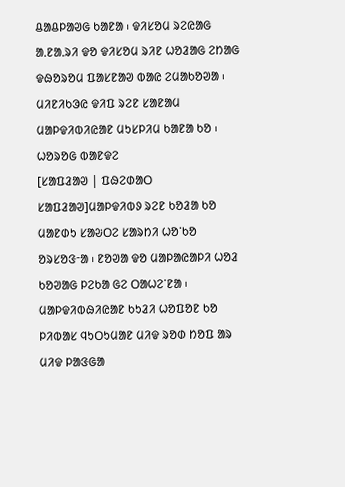ᱪᱟᱪᱞᱟᱣᱜ ᱠᱟᱱᱟ ᱾ ᱫᱤᱥᱚᱢ ᱨᱮᱭᱟᱜ ᱟᱹᱱᱟᱹᱨᱤ ᱫᱚ ᱫᱤᱥᱚᱢ ᱨᱤᱱ ᱦᱚᱲᱟᱜ ᱮᱴᱟᱜ ᱫᱷᱚᱨᱚᱢ ᱯᱟᱥᱱᱟᱣ ᱵᱟᱭ ᱮᱢᱟᱠᱚᱣᱟ ᱾ ᱢᱤᱱᱤᱠᱳᱭ ᱫᱤᱯ ᱨᱮᱱ ᱥᱟᱱᱟᱢ ᱢᱟᱞᱫᱤᱵᱤᱭᱟᱱ ᱢᱩᱥᱞᱤᱢ ᱠᱟᱱᱟ ᱠᱚ ᱾
ᱦᱚᱨᱚᱜ ᱵᱟᱱᱫᱮ
[ᱥᱟᱯᱲᱟᱣ | ᱯᱷᱮᱰᱟᱛ ᱥᱟᱯᱲᱟᱣ]ᱢᱟᱞᱫᱤᱵᱽ ᱨᱮᱱ ᱠᱚᱲᱟ ᱠᱚ ᱢᱟᱱᱰᱩ ᱥᱟᱶᱛᱮ ᱥᱟᱨᱴᱤ ᱦᱚᱸᱠᱚ ᱚᱨᱥᱚᱝᱼᱟ ᱾ ᱱᱚᱣᱟ ᱫᱚ ᱢᱟᱞᱟᱭᱟᱞᱤ ᱦᱚᱲ ᱠᱚᱣᱟᱜ ᱞᱮᱠᱟ ᱜᱮ ᱛᱟᱦᱮᱸᱱᱟ ᱾ ᱢᱟᱞᱫᱤᱵᱷᱤᱭᱟᱱ ᱠᱩᱲᱤ ᱦᱚᱯᱚᱱ ᱠᱚ ᱞᱤᱵᱟᱥ ᱧᱩᱛᱩᱢᱟᱱ ᱢᱤᱫ ᱨᱚᱰ ᱴᱚᱯ ᱟᱨ ᱢᱤᱫ ᱞᱟᱝᱜᱟ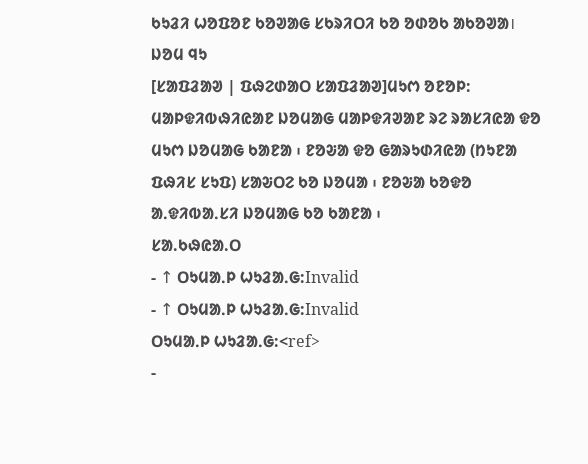ᱠᱩᱲᱤ ᱦᱚᱯᱚᱱ ᱠᱚᱣᱟᱜ ᱥᱠᱨᱤᱛᱤ ᱠᱚ ᱚᱰᱚᱠ ᱟᱠᱚᱣᱟ।
ᱡᱚᱢ ᱧᱩ
[ᱥᱟᱯᱲᱟᱣ | ᱯᱷᱮᱰᱟᱛ ᱥᱟᱯᱲᱟᱣ]ᱢᱩᱬ ᱚᱱᱚᱞ: ᱢᱟᱞᱫᱤᱵᱷᱤᱭᱟᱱ ᱡᱚᱢᱟᱜ ᱢᱟᱞᱫᱤᱣᱟᱱ ᱨᱮ ᱨᱟᱥᱤᱭᱟ ᱫᱚ ᱢᱩᱬ ᱡᱚᱢᱟᱜ ᱠᱟᱱᱟ ᱾ ᱱᱚᱶᱟ ᱫᱚ ᱜᱟᱨᱩᱰᱤᱭᱟ (ᱴᱩᱱᱟ ᱯᱷᱤᱥ ᱥᱩᱯ) ᱥᱟᱶᱛᱮ ᱠᱚ ᱡᱚᱢᱟ ᱾ ᱱᱚᱶᱟ ᱠᱚᱫᱚ ᱟᱹᱫᱤᱵᱟᱹᱥᱤ ᱡᱚᱢᱟᱜ ᱠᱚ ᱠᱟᱱᱟ ᱾
ᱥᱟ.ᱠᱷᱭᱟ.ᱛ
- ↑ ᱛᱩᱢᱟᱹᱞ ᱦᱩᱲᱟᱹᱜ:Invalid
- ↑ ᱛᱩᱢᱟᱹᱞ ᱦᱩᱲᱟᱹᱜ:Invalid
ᱛᱩᱢᱟᱹᱞ ᱦᱩᱲᱟᱹᱜ:<ref>
-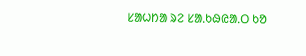ᱥᱟᱦᱴᱟ ᱨᱮ ᱥᱟᱹᱠᱷᱭᱟᱹᱛ ᱠᱚ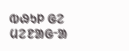ᱵᱷᱩᱞ ᱜᱮ ᱢᱮᱱᱟᱜᱼᱟ